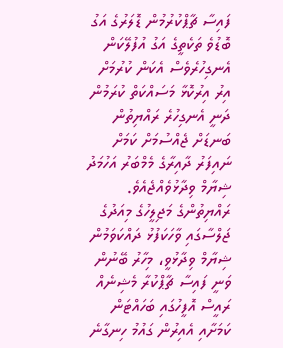ފައިސާ ޗާޕްކުރުމުން ޑޮލަރުގެ އަގު ބޮޑުވެ ތަކެތީގެ އަގު އުފުލޭކަން އެނގިހުރެވެސް އެކަން ކުރުމަށް އިރު އިރުކޮޅާ މަސައްކަތް ކުރަމުން ދަނީ އެނގިހުރެ ރައްޔިތުން ބަނޑަށް ޖެއްސުމަށް ކަމަށް ނައިފަރު ދާއިރާގެ މެމްބަރު އަހުމަދު ޝިޔާމް ވިދާޅުވެއްޖެއެވެ.
ރައްޔިތުންގެ މަޖިލީހުގެ މިއަދުގެ ޖަލްސާގައި ވާހަކަފުޅު ދައްކަވަމުން ޝިޔާމް ވިދާޅުވީ، މިހާރު ބޭނުން ވަނީ ފައިސާ ޗާޕްކުރާ މެޝިނެއް ރައީސް އޮފީހުގައި ބަހައްޓަން ކަމަށާއި އެއިރުން ގައުމު ހިނގާނެ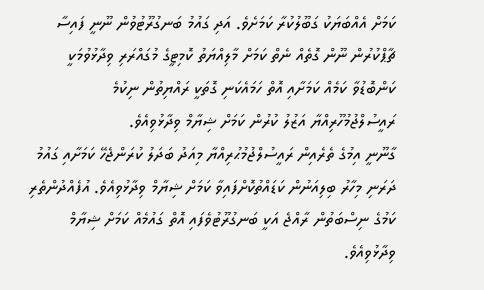ކަމަށް އެއްބަޔަކު ގަބޫލުކުރާ ކަމަށެވެ. އަދި ގައުމު ބަނގުރޫޓުވުން ނޫނީ ފައިސާ ޗާޕްކުރުން ނޫން ގޮތެއް ނެތް ކަމަށް މާލިއްޔަތު ކޮމިޓީގެ މުގައްރަރި ވިދާޅުވުމަކީ ކަންބޮޑުވާ ކަމެއް ކަމަށާއި އޮތް ހަމައެކަނި ގޮތަކީ ރައްޔިތުން ނިކުމެ ރައީސުލްޖުމުހޫރިއްޔާ އަޒުލު ކުރުން ކަމަށް ޝިޔާމް ވިދާޅުވިއެވެ.
ގާނޫނީ އިމުގެ ތެރެއިން ރައީސުލްޖުމުޙުރިއްޔާ މިއަދު ބަދަލު ކުރަންޖެހޭ ކަމަށާއި ގައުމު ދަރަނި މިހާރު ބިލިއަނުން ކަޑައްތުކޮށްފައިވާ ކަމަށް ޝިޔާމް ވިދާޅުވިއެވެ. އުފެއްދުންތެރި ކަމުގެ ނިސްބަތުން ރާއްޖެ އަކީ ބަނގުރޫޓުވެފައި އޮތް ގައުމެއް ކަމަށް ޝިޔާމް ވިދާޅުވިއެވެ.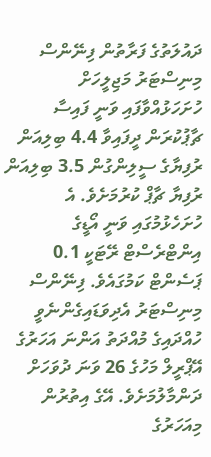ދައުލަތުގެ ފަރާތުން ފިނޭންސް މިނިސްޓަރު މަޖިލީހަށް ހުށަހަޅުއްވާފައި ވަނީ ފައިސާ ޗާޕުކުރަން ދީފައިވާ 4.4 ބިލިއަން ރުފިޔާގެ ސީލިންގުން 3.5 ބިލިއަން ރުފިޔާ ޗާޕް ކުރުމަށެވެ. އެ ހުށަހެޅުމުގައި ވަނީ އޯޑީގެ އިންޓްރެސްޓް ރޭޓަކީ 0.1 ޕަސެންޓް ކަމުގައެވެ. ފިނޭންސް މިނިސްޓަރު އެދިވަޑައިގެންނެވީ ހުއްދައިގެ މުއްދަތު އަންނަ އަހަރުގެ އޭޕްރީލް މަހުގެ 26 ވަނަ ދުވަހަށް ދަންމާލުމަށެވެ. އޭގެ އިތުރުން މިއަހަރުގެ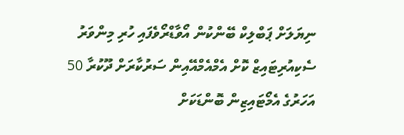ނިޔަލަށް ޕަބްލިކް ބޭންކުން އޯވާޑްރޯވެފައި ހުރި މިންވަރު ސެކިއުރިޓައިޒް ކޮށް އެމްއެމްއޭއިން ސަރުކާރަށް ދޫކުރާ 50 އަހަރުގެ އެމޯޓައިޒިން ބޮންޑަކަށް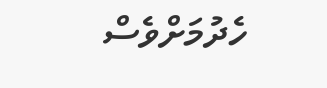ހެދުމަށްވެސް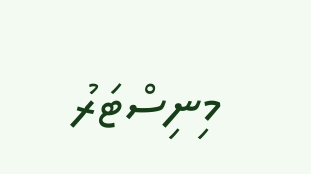މިނިސްޓަރު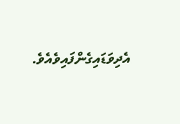އެދިވަޑައިގެންފައިވެއެވެ.